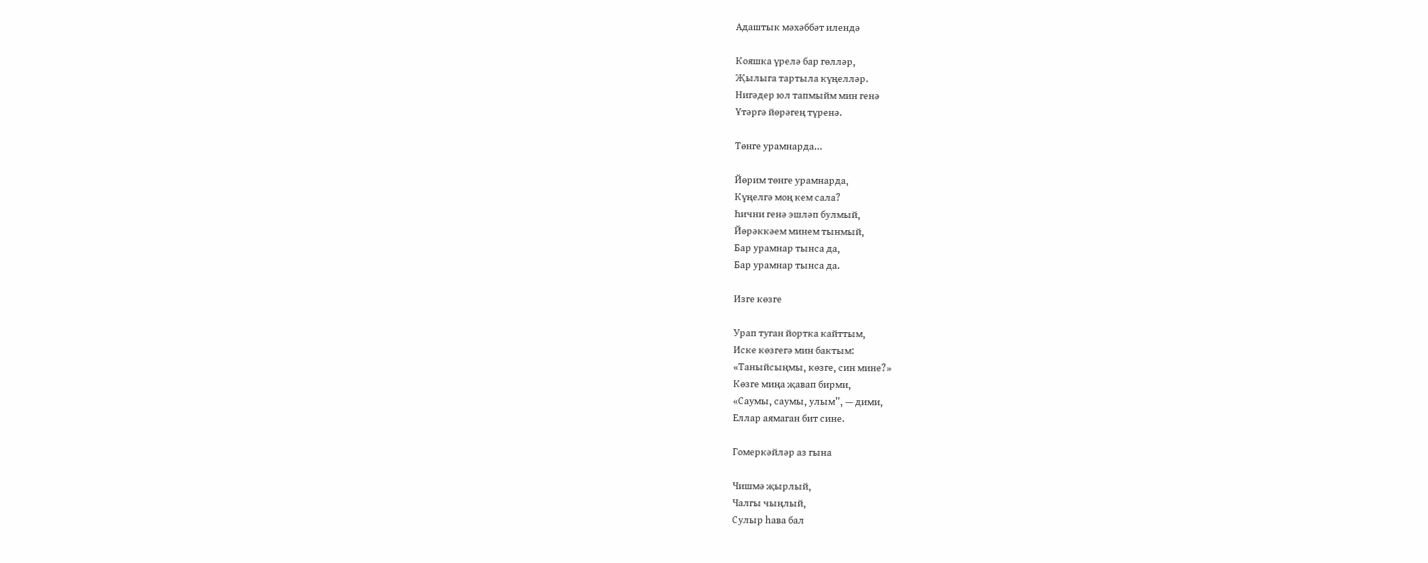Адаштык мәхәббәт илендә

Кояшка үрелә бар гөлләр,
Җылыга тартыла күңелләр.
Нигәдер юл тапмыйм мин генә
Үтәргә йөрәгең түренә.

Төнге урамнарда…

Йөрим төнге урамнарда,
Күңелгә моң кем сала?
Һични генә эшләп булмый,
Йөрәккәем минем тынмый,
Бар урамнар тынса да,
Бар урамнар тынса да.

Изге көзге

Урап туган йортка кайттым,
Иске көзгегә мин бактым:
«Таныйсыңмы, көзге, син мине?»
Көзге миңа җавап бирми,
«Саумы, саумы, улым”, — дими,
Еллар аямаган бит сине.

Гомеркәйләр аз гына

Чишмә җырлый,
Чалгы чыңлый,
Сулыр һава бал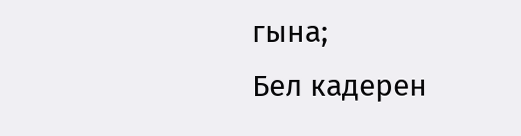гына;
Бел кадерен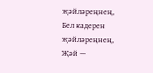җәйләреңнең,
Бел кадерен җәйләреңнең,
Җәй —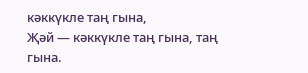кәккүкле таң гына,
Җәй — кәккүкле таң гына, таң гына.